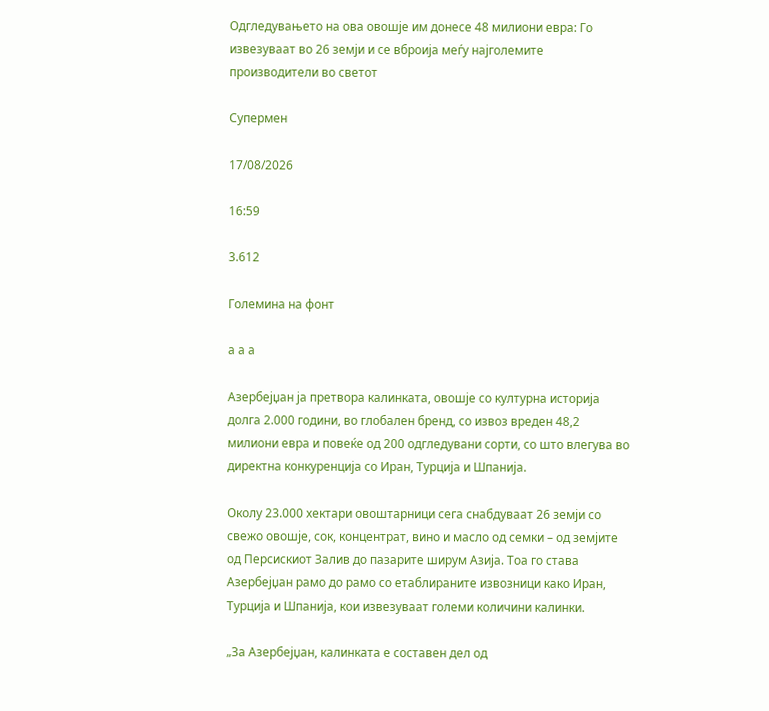Одгледувањето на ова овошје им донесе 48 милиони евра: Го извезуваат во 26 земји и се вброија меѓу најголемите производители во светот

Супермен

17/08/2026

16:59

3.612

Големина на фонт

а а а

Азербејџан ја претвора калинката, овошје со културна историја долга 2.000 години, во глобален бренд, со извоз вреден 48,2 милиони евра и повеќе од 200 одгледувани сорти, со што влегува во директна конкуренција со Иран, Турција и Шпанија.

Околу 23.000 хектари овоштарници сега снабдуваат 26 земји со свежо овошје, сок, концентрат, вино и масло од семки – од земјите од Персискиот Залив до пазарите ширум Азија. Тоа го става Азербејџан рамо до рамо со етаблираните извозници како Иран, Турција и Шпанија, кои извезуваат големи количини калинки.

„За Азербејџан, калинката е составен дел од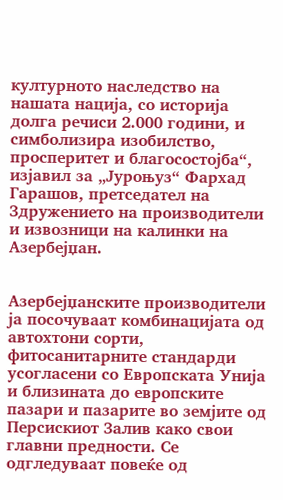културното наследство на нашата нација, со историја долга речиси 2.000 години, и симболизира изобилство, просперитет и благосостојба“, изјавил за „Јуроњуз“ Фархад Гарашов, претседател на Здружението на производители и извозници на калинки на Азербејџан.


Азербејџанските производители ја посочуваат комбинацијата од автохтони сорти, фитосанитарните стандарди усогласени со Европската Унија и близината до европските пазари и пазарите во земјите од Персискиот Залив како свои главни предности. Се одгледуваат повеќе од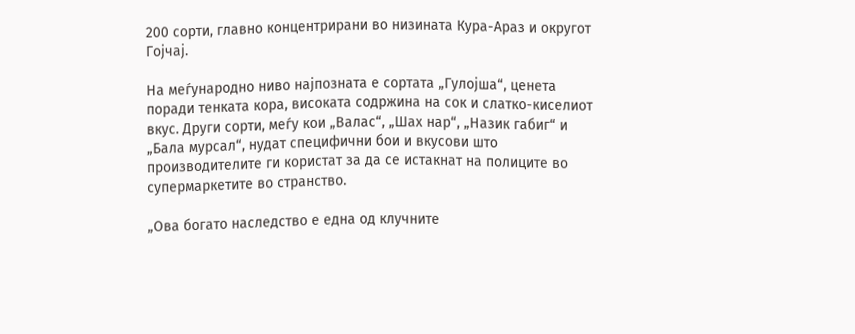200 сорти, главно концентрирани во низината Кура-Араз и округот Гојчај.

На меѓународно ниво најпозната е сортата „Гулојша“, ценета поради тенката кора, високата содржина на сок и слатко-киселиот вкус. Други сорти, меѓу кои „Валас“, „Шах нар“, „Назик габиг“ и „Бала мурсал“, нудат специфични бои и вкусови што производителите ги користат за да се истакнат на полиците во супермаркетите во странство.

„Ова богато наследство е една од клучните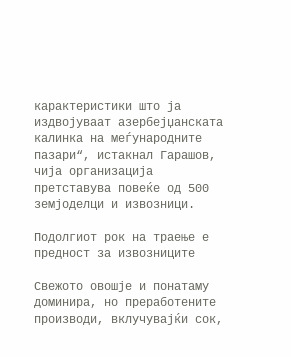карактеристики што ја издвојуваат азербејџанската калинка на меѓународните пазари“, истакнал Гарашов, чија организација претставува повеќе од 500 земјоделци и извозници.

Подолгиот рок на траење е предност за извозниците

Свежото овошје и понатаму доминира, но преработените производи, вклучувајќи сок,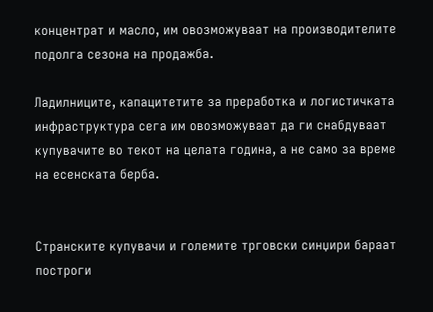концентрат и масло, им овозможуваат на производителите подолга сезона на продажба.

Ладилниците, капацитетите за преработка и логистичката инфраструктура сега им овозможуваат да ги снабдуваат купувачите во текот на целата година, а не само за време на есенската берба.


Странските купувачи и големите трговски синџири бараат построги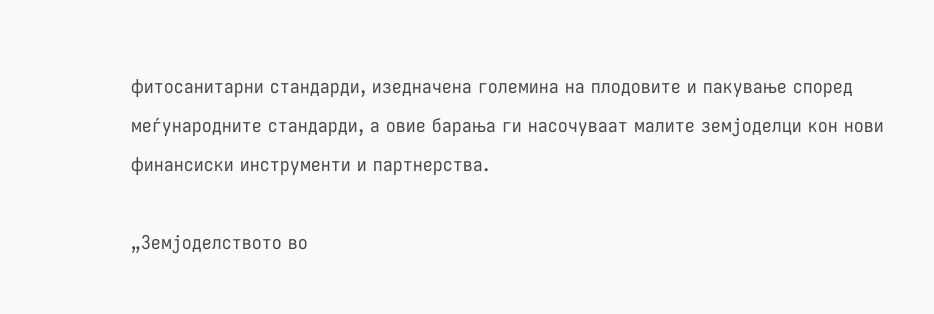фитосанитарни стандарди, изедначена големина на плодовите и пакување според меѓународните стандарди, а овие барања ги насочуваат малите земјоделци кон нови финансиски инструменти и партнерства.

„Земјоделството во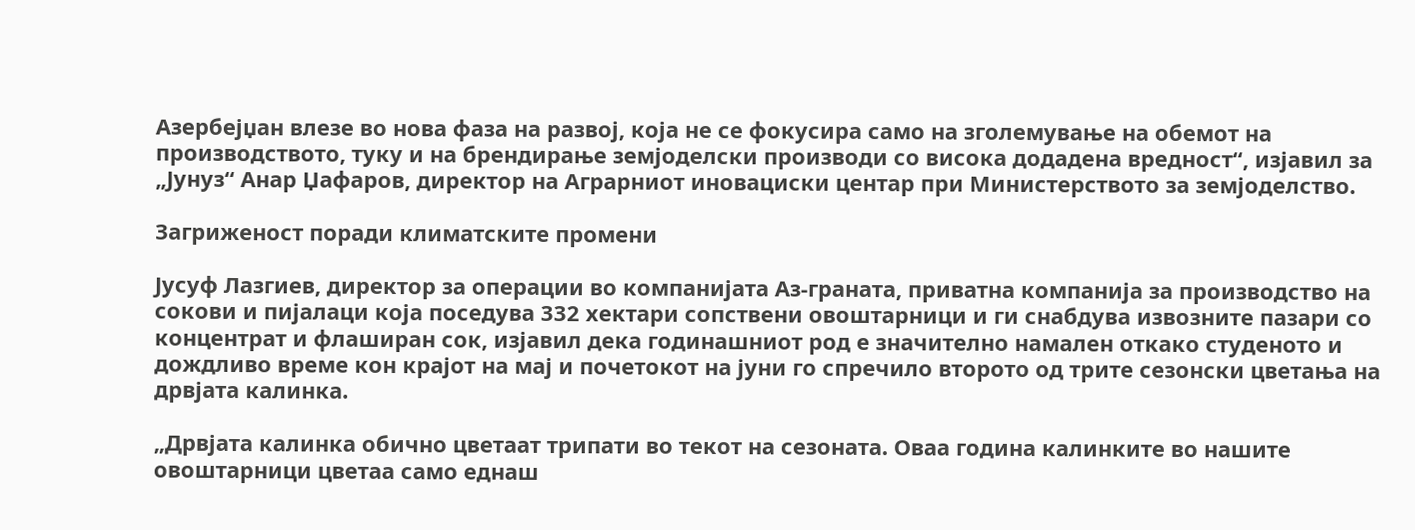Азербејџан влезе во нова фаза на развој, која не се фокусира само на зголемување на обемот на производството, туку и на брендирање земјоделски производи со висока додадена вредност“, изјавил за „Јунуз“ Анар Џафаров, директор на Аграрниот иновациски центар при Министерството за земјоделство.

Загриженост поради климатските промени

Јусуф Лазгиев, директор за операции во компанијата Аз-граната, приватна компанија за производство на сокови и пијалаци која поседува 332 хектари сопствени овоштарници и ги снабдува извозните пазари со концентрат и флаширан сок, изјавил дека годинашниот род е значително намален откако студеното и дождливо време кон крајот на мај и почетокот на јуни го спречило второто од трите сезонски цветања на дрвјата калинка.

„Дрвјата калинка обично цветаат трипати во текот на сезоната. Оваа година калинките во нашите овоштарници цветаа само еднаш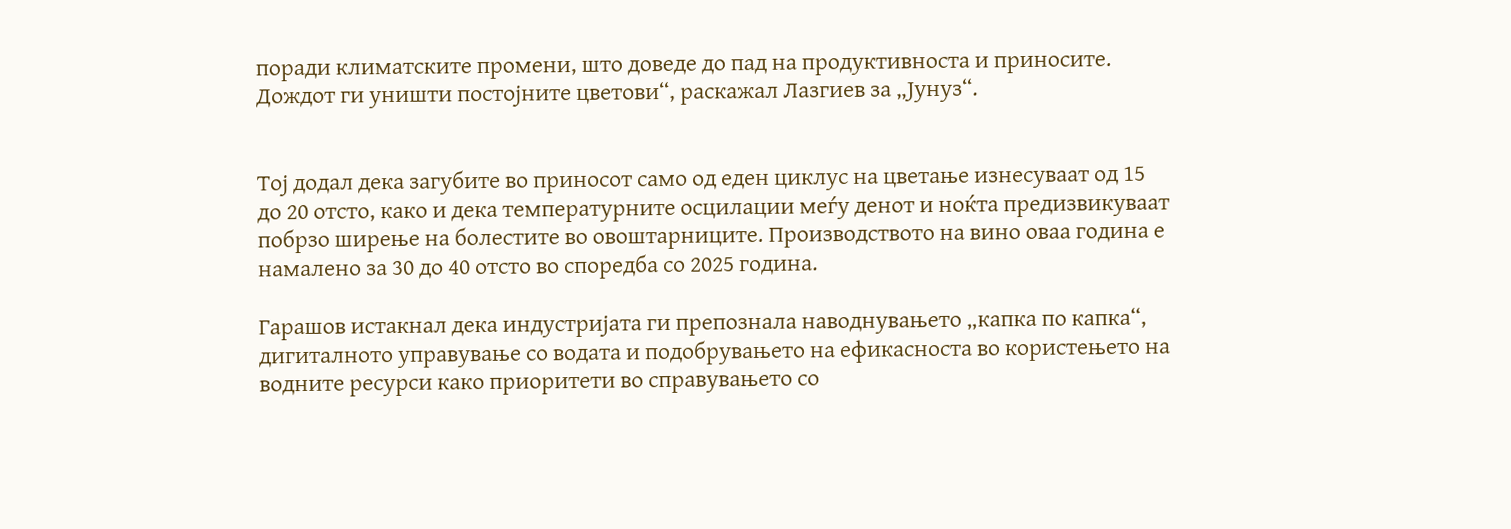поради климатските промени, што доведе до пад на продуктивноста и приносите. Дождот ги уништи постојните цветови“, раскажал Лазгиев за „Јунуз“.


Тој додал дека загубите во приносот само од еден циклус на цветање изнесуваат од 15 до 20 отсто, како и дека температурните осцилации меѓу денот и ноќта предизвикуваат побрзо ширење на болестите во овоштарниците. Производството на вино оваа година е намалено за 30 до 40 отсто во споредба со 2025 година.

Гарашов истакнал дека индустријата ги препознала наводнувањето „капка по капка“, дигиталното управување со водата и подобрувањето на ефикасноста во користењето на водните ресурси како приоритети во справувањето со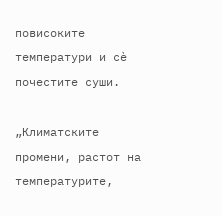повисоките температури и сè почестите суши.

„Климатските промени, растот на температурите,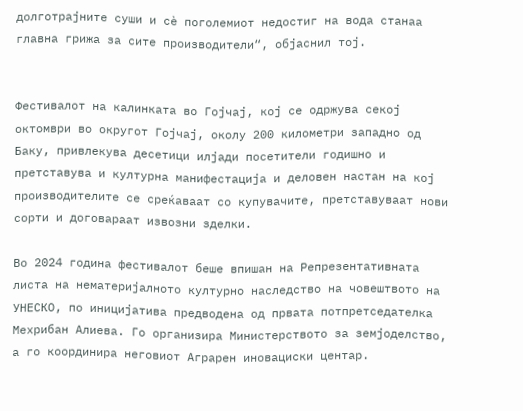долготрајните суши и сè поголемиот недостиг на вода станаа главна грижа за сите производители“, објаснил тој.


Фестивалот на калинката во Гојчај, кој се одржува секој октомври во округот Гојчај, околу 200 километри западно од Баку, привлекува десетици илјади посетители годишно и претставува и културна манифестација и деловен настан на кој производителите се среќаваат со купувачите, претставуваат нови сорти и договараат извозни зделки.

Во 2024 година фестивалот беше впишан на Репрезентативната листа на нематеријалното културно наследство на човештвото на УНЕСКО, по иницијатива предводена од првата потпретседателка Мехрибан Алиева. Го организира Министерството за земјоделство, а го координира неговиот Аграрен иновациски центар.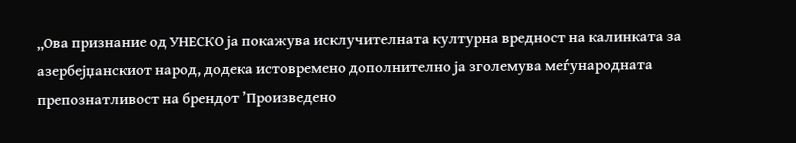„Ова признание од УНЕСКО ја покажува исклучителната културна вредност на калинката за азербејџанскиот народ, додека истовремено дополнително ја зголемува меѓународната препознатливост на брендот ’Произведено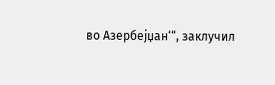во Азербејџан‘“, заклучил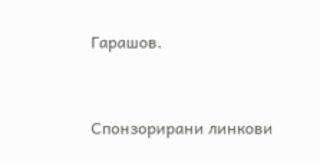Гарашов.


Спонзорирани линкови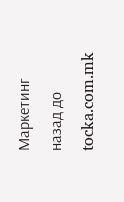Маркетинг
назад до tocka.com.mk